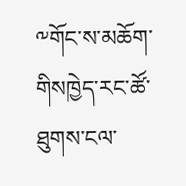༸གོང་ས་མཆོག་གིསཁྱེད་རང་ཚོ་ཐུགས་ངལ་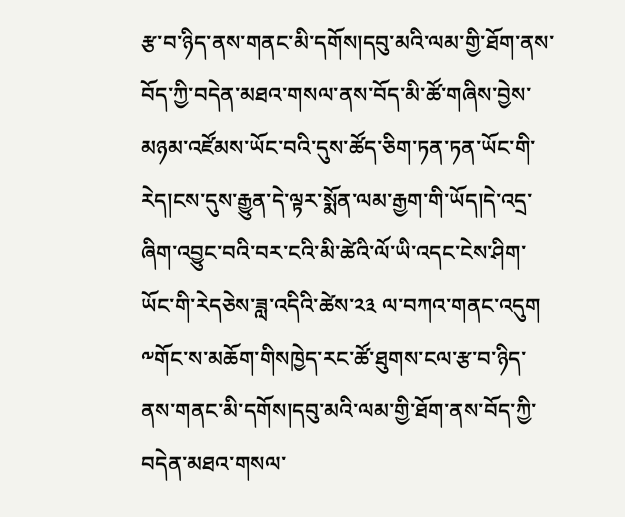རྩ་བ་ཉིད་ནས་གནང་མི་དགོས།དབུ་མའི་ལམ་གྱི་ཐོག་ནས་བོད་ཀྱི་བདེན་མཐའ་གསལ་ནས་བོད་མི་ཚོ་གཞིས་བྱེས་མཉམ་འཛོམས་ཡོང་བའི་དུས་ཚོད་ཅིག་ཏན་ཏན་ཡོང་གི་རེད།ངས་དུས་རྒྱུན་དེ་ལྟར་སྨོན་ལམ་རྒྱག་གི་ཡོད།དེ་འདྲ་ཞིག་འབྱུང་བའི་བར་ངའི་མི་ཚེའི་ལོ་ཡི་འདང་ངེས་ཤིག་ཡོང་གི་རེདཅེས་ཟླ་འདིའི་ཚེས་༢༣ ལ་བཀའ་གནང་འདུག
༸གོང་ས་མཆོག་གིསཁྱེད་རང་ཚོ་ཐུགས་ངལ་རྩ་བ་ཉིད་ནས་གནང་མི་དགོས།དབུ་མའི་ལམ་གྱི་ཐོག་ནས་བོད་ཀྱི་བདེན་མཐའ་གསལ་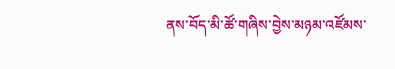ནས་བོད་མི་ཚོ་གཞིས་བྱེས་མཉམ་འཛོམས་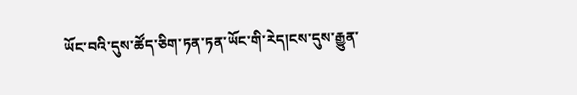ཡོང་བའི་དུས་ཚོད་ཅིག་ཏན་ཏན་ཡོང་གི་རེད།ངས་དུས་རྒྱུན་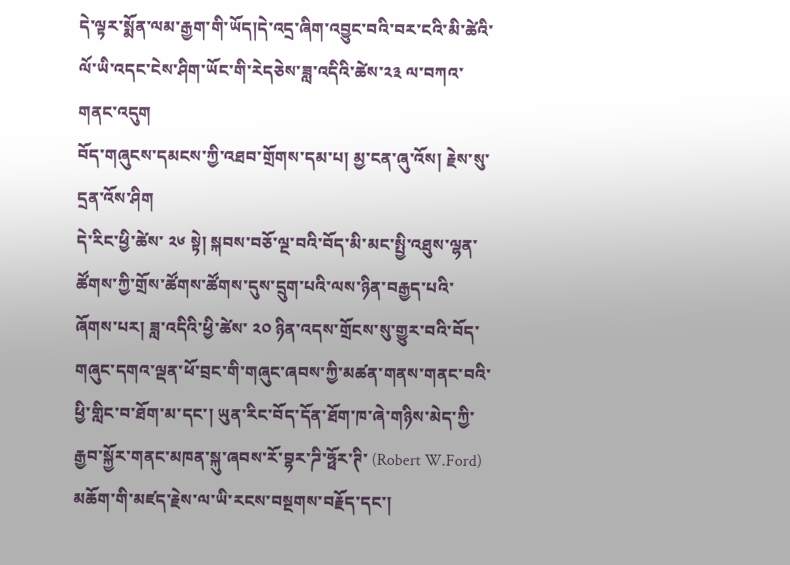དེ་ལྟར་སྨོན་ལམ་རྒྱག་གི་ཡོད།དེ་འདྲ་ཞིག་འབྱུང་བའི་བར་ངའི་མི་ཚེའི་ལོ་ཡི་འདང་ངེས་ཤིག་ཡོང་གི་རེདཅེས་ཟླ་འདིའི་ཚེས་༢༣ ལ་བཀའ་གནང་འདུག
བོད་གཞུངས་དམངས་ཀྱི་འཐབ་གྲོགས་དམ་པ། མྱ་ངན་ཞུ་འོས། རྗེས་སུ་དྲན་འོས་ཤིག
དེ་རིང་ཕྱི་ཚེས་ ༢༦ སྟེ། སྐབས་བཅོ་ལྔ་བའི་བོད་མི་མང་སྤྱི་འཐུས་ལྷན་ཚོགས་ཀྱི་གྲོས་ཚོགས་ཚོགས་དུས་དྲུག་པའི་ལས་ཉིན་བརྒྱད་པའི་ཞོགས་པར། ཟླ་འདིའི་ཕྱི་ཚེས་ ༢༠ ཉིན་འདས་གྲོངས་སུ་གྱུར་བའི་བོད་གཞུང་དགའ་ལྡན་ཕོ་བྲང་གི་གཞུང་ཞབས་ཀྱི་མཚན་གནས་གནང་བའི་ཕྱི་གླིང་བ་ཐོག་མ་དང་། ཡུན་རིང་བོད་དོན་ཐོག་ཁ་ཞེ་གཉིས་མེད་ཀྱི་རྒྱབ་སྐྱོར་གནང་མཁན་སྐུ་ཞབས་རོ་བྷར་ཌི་ཧྥོར་ཊི་ (Robert W.Ford) མཆོག་གི་མཛད་རྗེས་ལ་ཡི་རངས་བསྔགས་བརྗོད་དང་།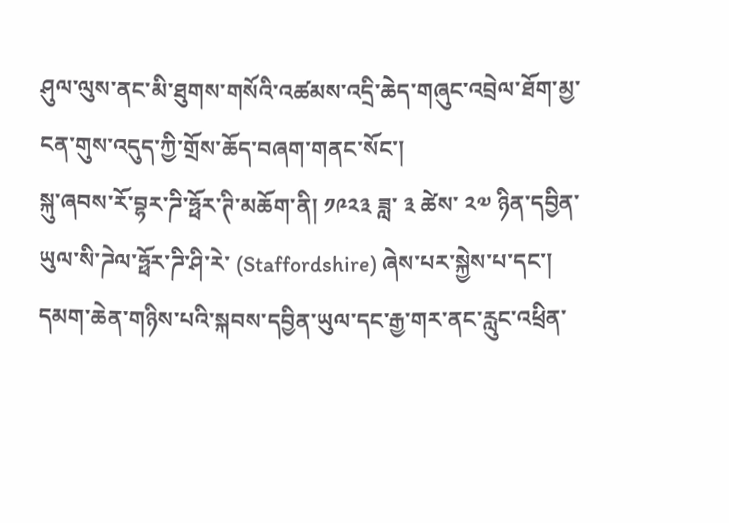ཤུལ་ལུས་ནང་མི་ཐུགས་གསོའི་འཚམས་འདྲི་ཆེད་གཞུང་འབྲེལ་ཐོག་མྱ་ངན་གུས་འདུད་ཀྱི་གྲོས་ཆོད་བཞག་གནང་སོང་།
སྐུ་ཞབས་རོ་བྷར་ཌི་ཧྥོར་ཊི་མཆོག་ནི། ༡༩༢༣ ཟླ་ ༣ ཚེས་ ༢༧ ཉིན་དབྱིན་ཡུལ་སི་ཌེལ་ཧྥོར་ཌི་ཤི་རེ་ (Staffordshire) ཞེས་པར་སྐྱེས་པ་དང་། དམག་ཆེན་གཉིས་པའི་སྐབས་དབྱིན་ཡུལ་དང་རྒྱ་གར་ནང་རླུང་འཕྲིན་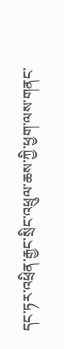དང་ཏར་འཕྲིན་རྒྱང་སྲིང་འཕྲུལ་ཆས་ཀྱི་ཕྱག་ལས་གནང་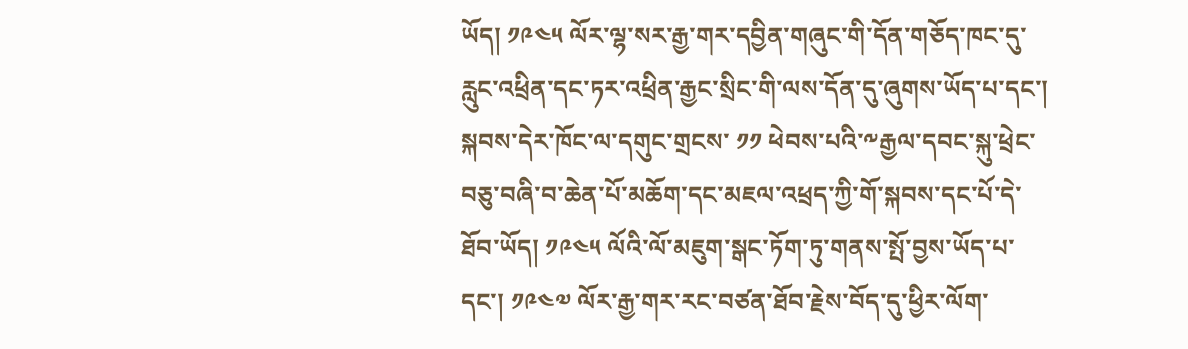ཡོད། ༡༩༤༥ ལོར་ལྷ་སར་རྒྱ་གར་དབྱིན་གཞུང་གི་དོན་གཅོད་ཁང་དུ་རླུང་འཕྲིན་དང་ཏར་འཕྲིན་རྒྱང་སྲིང་གི་ལས་དོན་དུ་ཞུགས་ཡོད་པ་དང་། སྐབས་དེར་ཁོང་ལ་དགུང་གྲངས་ ༡༡ ཕེབས་པའི་༸རྒྱལ་དབང་སྐུ་ཕྲེང་བཅུ་བཞི་བ་ཆེན་པོ་མཆོག་དང་མཇལ་འཕྲད་ཀྱི་གོ་སྐབས་དང་པོ་དེ་ཐོབ་ཡོད། ༡༩༤༥ ལོའི་ལོ་མཇུག་སྒང་ཏོག་ཏུ་གནས་སྤོ་བྱས་ཡོད་པ་དང་། ༡༩༤༧ ལོར་རྒྱ་གར་རང་བཙན་ཐོབ་རྗེས་བོད་དུ་ཕྱིར་ལོག་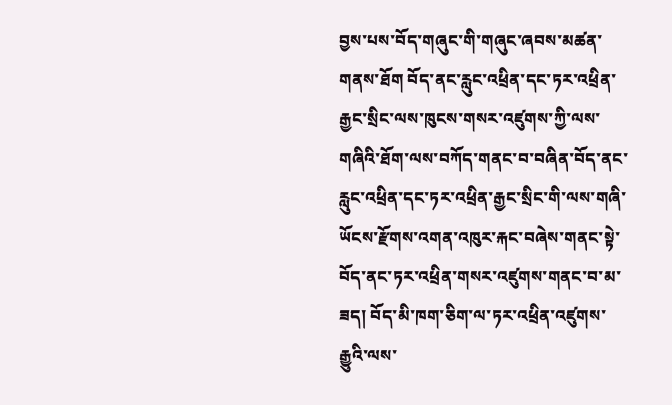བྱས་པས་བོད་གཞུང་གི་གཞུང་ཞབས་མཚན་གནས་ཐོག བོད་ནང་རླུང་འཕྲིན་དང་ཏར་འཕྲིན་རྒྱང་སྲིང་ལས་ཁུངས་གསར་འཛུགས་ཀྱི་ལས་གཞིའི་ཐོག་ལས་བཀོད་གནང་བ་བཞིན་བོད་ནང་རླུང་འཕྲིན་དང་ཏར་འཕྲིན་རྒྱང་སྲིང་གི་ལས་གཞི་ཡོངས་རྫོགས་འགན་འཁུར་རྐང་བཞེས་གནང་སྟེ་བོད་ནང་ཏར་འཕྲིན་གསར་འཛུགས་གནང་བ་མ་ཟད། བོད་མི་ཁག་ཅིག་ལ་ཏར་འཕྲིན་འཛུགས་རྒྱུའི་ལས་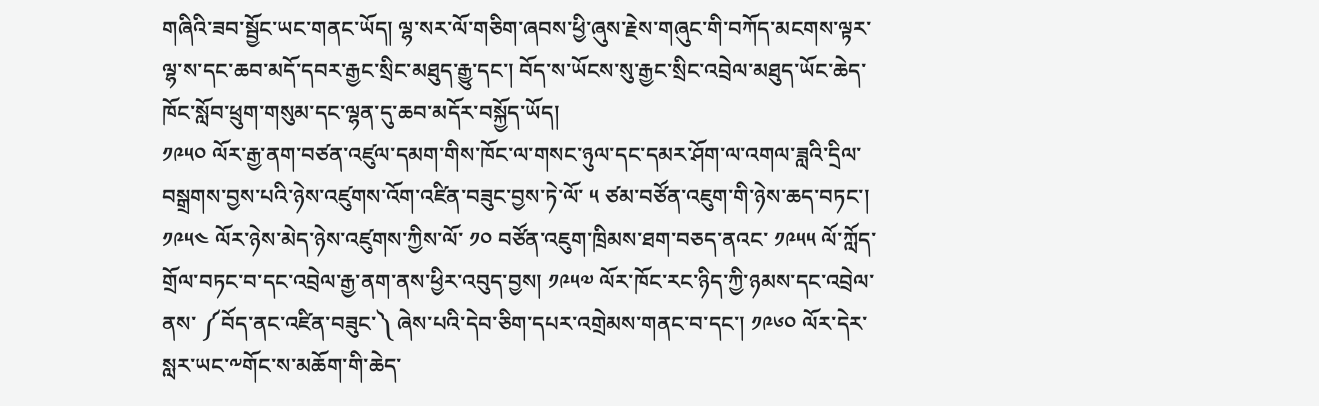གཞིའི་ཟབ་སྦྱོང་ཡང་གནང་ཡོད། ལྷ་སར་ལོ་གཅིག་ཞབས་ཕྱི་ཞུས་རྗེས་གཞུང་གི་བཀོད་མངགས་ལྟར་ལྷ་ས་དང་ཆབ་མདོ་དབར་རྒྱང་སྲིང་མཐུད་རྒྱུ་དང་། བོད་ས་ཡོངས་སུ་རྒྱང་སྲིང་འབྲེལ་མཐུད་ཡོང་ཆེད་ཁོང་སློབ་ཕྲུག་གསུམ་དང་ལྷན་དུ་ཆབ་མདོར་བསྐྱོད་ཡོད།
༡༩༥༠ ལོར་རྒྱ་ནག་བཙན་འཛུལ་དམག་གིས་ཁོང་ལ་གསང་ཉུལ་དང་དམར་ཤོག་ལ་འགལ་ཟླའི་དྲིལ་བསྒྲགས་བྱས་པའི་ཉེས་འཛུགས་འོག་འཛིན་བཟུང་བྱས་ཏེ་ལོ་ ༥ ཙམ་བཙོན་འཇུག་གི་ཉེས་ཆད་བཏང་། ༡༩༥༤ ལོར་ཉེས་མེད་ཉེས་འཛུགས་ཀྱིས་ལོ་ ༡༠ བཙོན་འཇུག་ཁྲིམས་ཐག་བཅད་ནའང་ ༡༩༥༥ ལོ་ཀློད་གྲོལ་བཏང་བ་དང་འབྲེལ་རྒྱ་ནག་ནས་ཕྱིར་འབུད་བྱས། ༡༩༥༧ ལོར་ཁོང་རང་ཉིད་ཀྱི་ཉམས་དང་འབྲེལ་ནས་ ༼བོད་ནང་འཛིན་བཟུང་༽ ཞེས་པའི་དེབ་ཅིག་དཔར་འགྲེམས་གནང་བ་དང་། ༡༩༦༠ ལོར་དེར་སླར་ཡང་༸གོང་ས་མཆོག་གི་ཆེད་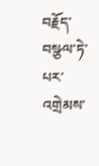བརྗོད་བསྩལ་ཏེ་པར་འགྲེམས་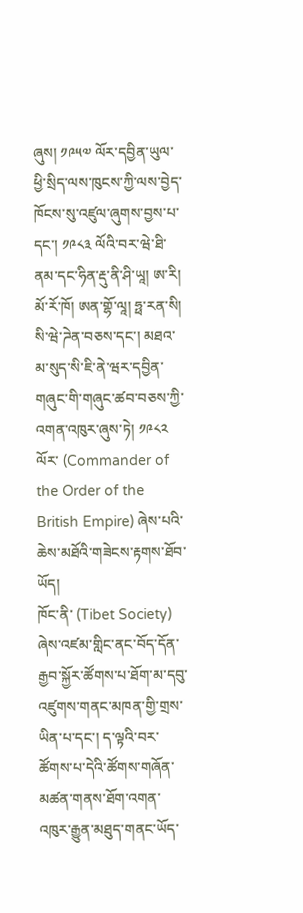ཞུས། ༡༩༥༧ ལོར་དབྱིན་ཡུལ་ཕྱི་སྲིད་ལས་ཁུངས་ཀྱི་ལས་བྱེད་ཁོངས་སུ་འཛུལ་ཞུགས་བྱས་པ་དང་། ༡༩༨༣ ལོའི་བར་ཝེ་ཐི་ནམ་དང་ཧིན་རྡུ་ནི་ཤི་ཡཱ། ཨ་རི། མོ་རོ་ཁོ། ཨན་གྷོ་ལཱ། ཧྥ་རན་སི། སི་ཝེ་ཌེན་བཅས་དང་། མཐའ་མ་སུད་སི་ཇི་ནེ་ཝར་དབྱིན་གཞུང་གི་གཞུང་ཚབ་བཅས་ཀྱི་འགན་འཁུར་ཞུས་ཏེ། ༡༩༨༢ ལོར་ (Commander of the Order of the British Empire) ཞེས་པའི་ཆེས་མཐོའི་གཟེངས་རྟགས་ཐོབ་ཡོད།
ཁོང་ནི་ (Tibet Society) ཞེས་འཛམ་གླིང་ནང་བོད་དོན་རྒྱབ་སྐྱོར་ཚོགས་པ་ཐོག་མ་དབུ་འཛུགས་གནང་མཁན་གྱི་གྲས་ཡིན་པ་དང་། ད་ལྟའི་བར་ཚོགས་པ་དེའི་ཚོགས་གཞོན་མཚན་གནས་ཐོག་འགན་འཁུར་རྒྱུན་མཐུད་གནང་ཡོད་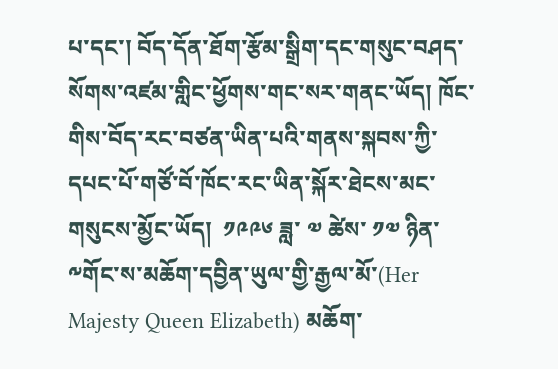པ་དང་། བོད་དོན་ཐོག་རྩོམ་སྒྲིག་དང་གསུང་བཤད་སོགས་འཛམ་གླིང་ཕྱོགས་གང་སར་གནང་ཡོད། ཁོང་གིས་བོད་རང་བཙན་ཡིན་པའི་གནས་སྐབས་ཀྱི་དཔང་པོ་གཙོ་བོ་ཁོང་རང་ཡིན་སྐོར་ཐེངས་མང་གསུངས་མྱོང་ཡོད།  ༡༩༩༦ ཟླ་ ༧ ཚེས་ ༡༧ ཉིན་༸གོང་ས་མཆོག་དབྱིན་ཡུལ་གྱི་རྒྱལ་མོ་(Her Majesty Queen Elizabeth) མཆོག་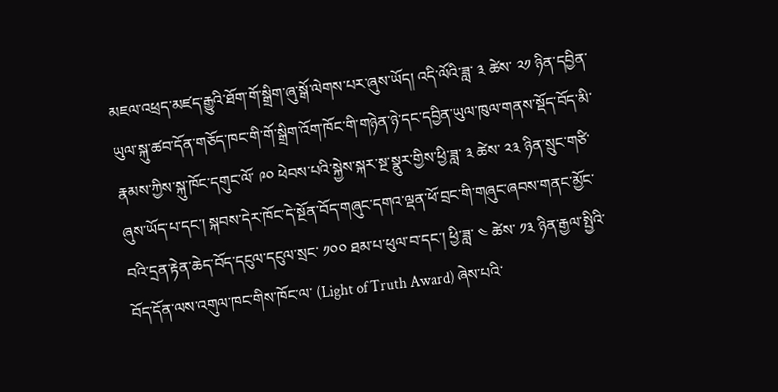མཇལ་འཕྲད་མཛད་རྒྱུའི་ཐོག་གོ་སྒྲིག་ཞུ་སྒོ་ལེགས་པར་ཞུས་ཡོད། འདི་ལོའི་ཟླ་ ༣ ཚེས་ ༢༡ ཉིན་དབྱིན་ཡུལ་སྐུ་ཚབ་དོན་གཅོད་ཁང་གི་གོ་སྒྲིག་འོག་ཁོང་གི་གཉེན་ཉེ་དང་དབྱིན་ཡུལ་ཁུལ་གནས་སྡོད་བོད་མི་རྣམས་ཀྱིས་སྐུ་ཁོང་དགུང་ལོ་ ༩༠ ཕེབས་པའི་སྐྱེས་སྐར་སྔ་སྣུར་གྱིས་ཕྱི་ཟླ་ ༣ ཚེས་ ༢༣ ཉིན་སྲུང་གཙི་ཞུས་ཡོད་པ་དང་། སྐབས་དེར་ཁོང་དེ་སྔོན་བོད་གཞུང་དགའ་ལྡན་ཕོ་བྲང་གི་གཞུང་ཞབས་གནང་མྱོང་བའི་དྲན་རྟེན་ཆེད་བོད་དངུལ་དངུལ་སྲང་ ༡༠༠ ཐམ་པ་ཕུལ་བ་དང་། ཕྱི་ཟླ་ ༤ ཚེས་ ༡༣ ཉིན་རྒྱལ་སྤྱིའི་བོད་དོན་ལས་འགུལ་ཁང་གིས་ཁོང་ལ་ (Light of Truth Award) ཞེས་པའི་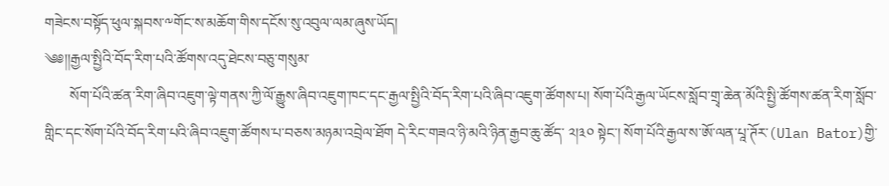གཟེངས་བསྟོད་ཕུལ་སྐབས་༸གོང་ས་མཆོག་གིས་དངོས་སུ་འབུལ་ལམ་ཞུས་ཡོད།
༄༅།།རྒྱལ་སྤྱིའི་བོད་རིག་པའི་ཚོགས་འདུ་ཐེངས་བཅུ་གསུམ་
       སོག་པོའི་ཚན་རིག་ཞིབ་འཇུག་ལྟེ་གནས་ཀྱི་ལོ་རྒྱུས་ཞིབ་འཇུག་ཁང་དང་རྒྱལ་སྤྱིའི་བོད་རིག་པའི་ཞིབ་འཇུག་ཚོགས་པ། སོག་པོའི་རྒྱལ་ཡོངས་སློབ་གྲྭ་ཆེན་མོའི་སྤྱི་ཚོགས་ཚན་རིག་སློབ་གླིང་དང་སོག་པོའི་བོད་རིག་པའི་ཞིབ་འཇུག་ཚོགས་པ་བཅས་མཉམ་འབྲེལ་ཐོག དེ་རིང་གཟའ་ཉི་མའི་ཉིན་རྒྱབ་ཆུ་ཚོད་ ༢།༣༠ སྟེང་། སོག་པོའི་རྒྱལ་ས་ཨོ་ལན་པཱ་ཊོར་(Ulan Bator)གྱི་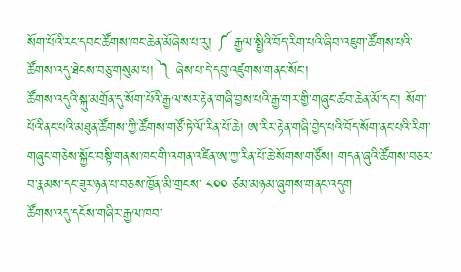སོག་པོའི་རང་དབང་ཚོགས་ཁང་ཆེན་མོཞེས་པ་རུ། ༼ རྒྱལ་སྤྱིའི་བོད་རིག་པའི་ཞིབ་འཇུག་ཚོགས་པའི་ཚོགས་འདུ་ཐེངས་བཅུ་གསུམ་པ། ༽ ཞེས་པ་དེ་དབུ་འཛུགས་གནང་སོང་།
ཚོགས་འདུའི་སྐུ་མགྲོན་དུ་སོག་པོའི་རྒྱལ་སར་རྟེན་གཞི་བྱས་པའི་རྒྱ་གར་གྱི་གཞུང་ཚབ་ཆེན་མོ་དང་། སོག་པོའི་ནང་པའི་མཐུན་ཚོགས་ཀྱི་ཚོགས་གཙོ་ཏེ་ལོ་རིན་པོ་ཆེ། ཨ་རིར་རྟེན་གཞི་བྱེད་པའི་བོད་སོག་ནང་པའི་རིག་གཞུང་གཅེས་སྐྱོང་བསྟི་གནས་ཁང་གི་འགན་འཛིན་ཨ་ཀྱ་རིན་པོ་ཆེ་སོགས་གཙོས། གདན་ཞུའི་ཚོགས་བཅར་བ་རྣམས་དང་ཟུར་ཉན་པ་བཅས་ཁྱོན་མི་གྲངས་ ༨༠༠ ཙམ་མཉམ་ཞུགས་གནང་འདུག
ཚོགས་འདུ་དངོས་གཞིར་རྒྱལ་ཁབ་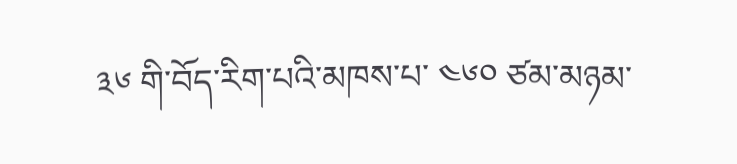༣༦ གི་བོད་རིག་པའི་མཁས་པ་ ༤༦༠ ཙམ་མཉམ་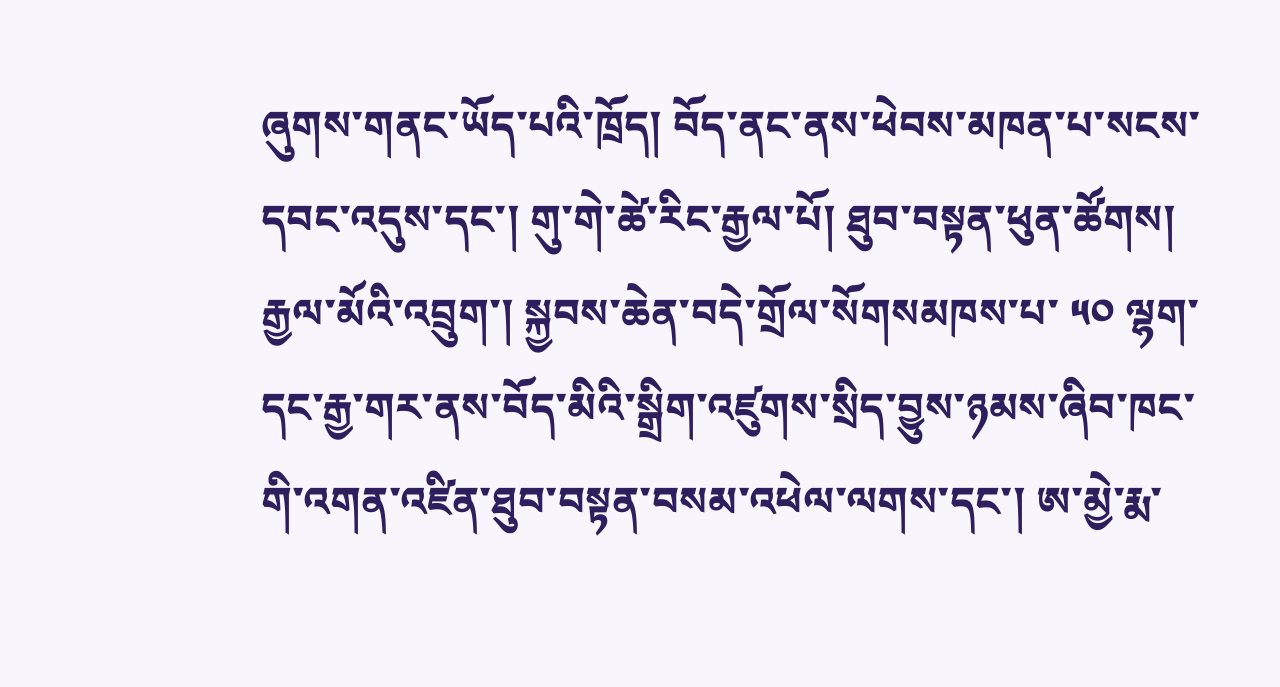ཞུགས་གནང་ཡོད་པའི་ཁྲོད། བོད་ནང་ནས་ཕེབས་མཁན་པ་སངས་དབང་འདུས་དང་། གུ་གེ་ཚེ་རིང་རྒྱལ་པོ། ཐུབ་བསྟན་ཕུན་ཚོགས། རྒྱལ་མོའི་འབྲུག་། སྐྱབས་ཆེན་བདེ་གྲོལ་སོགསམཁས་པ་ ༥༠ ལྷག་དང་རྒྱ་གར་ནས་བོད་མིའི་སྒྲིག་འཛུགས་སྲིད་བྱུས་ཉམས་ཞིབ་ཁང་གི་འགན་འཛིན་ཐུབ་བསྟན་བསམ་འཕེལ་ལགས་དང་། ཨ་མྱེ་རྨ་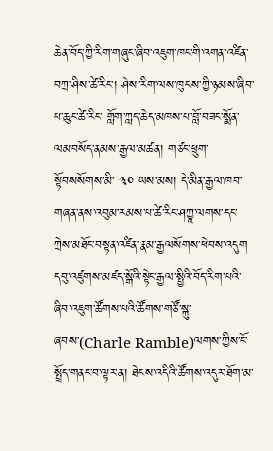ཆེན་བོད་ཀྱི་རིག་གཞུང་ཞིབ་འཇུག་ཁང་གི་འགན་འཛིན་བཀྲ་ཤིས་ཚེ་རིང་། ཤེས་རིག་ལས་ཁུངས་ཀྱི་ཉམས་ཞིབ་པ་ཆུང་ཚེ་རིང་ གློག་ཀླད་ཆེད་མཁས་པ་བློ་བཟང་སྨོན་ལམབསོད་ནམས་རྒྱལ་མཚན། གཙང་ཕྲུག་སྟོབསསོགས་མི་ ༣༠ ཡས་མས། དེ་མིན་རྒྱལ་ཁབ་གཞན་ནས་འབུམ་རམས་པ་ཚེ་རིང་ཤཀྱཱ་ལགས་དང་ཀྲེས་མཐོང་བསྟན་འཛིན་རྣམ་རྒྱལསོགས་ཕེབས་འདུག
དབུ་འཛུགས་མཛད་སྒོའི་སྟེང་རྒྱལ་སྤྱིའི་བོད་རིག་པའི་ཞིབ་འཇུག་ཚོགས་པའི་ཚོགས་གཙོ་སྐུ་ཞབས་(Charle Ramble)ལགས་ཀྱིས་ངོ་སྤྲོད་གནང་བ་ལྟར་ན། ཐེངས་འདིའི་ཚོགས་འདུར་ཐོག་མ་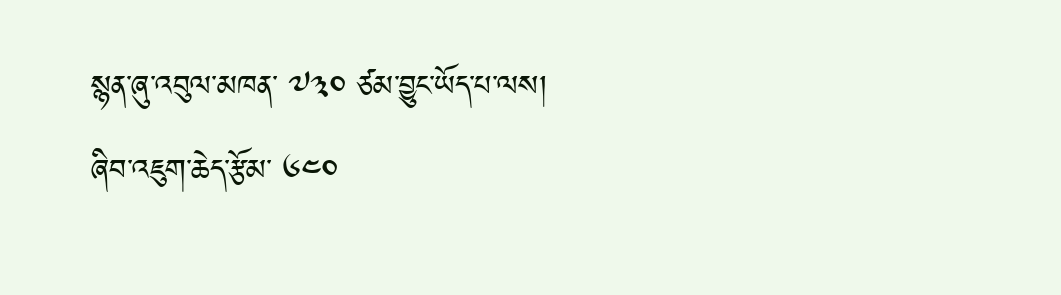སྙན་ཞུ་འབུལ་མཁན་ ༧༣༠ ཙམ་བྱུང་ཡོད་པ་ལས། ཞིབ་འཇུག་ཆེད་རྩོམ་ ༦༤༠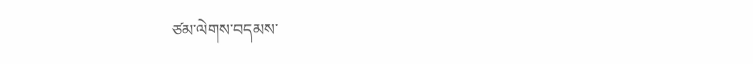ཙམ་ལེགས་བདམས་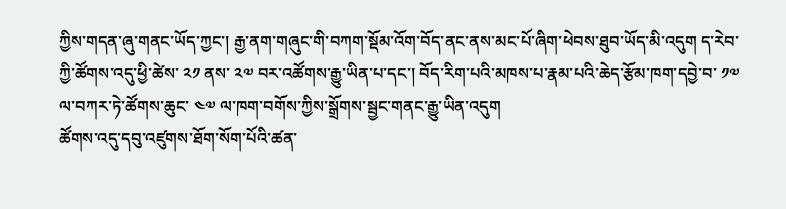ཀྱིས་གདན་ཞུ་གནང་ཡོད་ཀྱང་། རྒྱ་ནག་གཞུང་གི་བཀག་སྡོམ་འོག་བོད་ནང་ནས་མང་པོ་ཞིག་ཕེབས་ཐུབ་ཡོད་མི་འདུག ད་རེབ་ཀྱི་ཚོགས་འདུ་ཕྱི་ཚེས་ ༢༡ ནས་ ༢༧ བར་འཚོགས་རྒྱུ་ཡིན་པ་དང་། བོད་རིག་པའི་མཁས་པ་རྣམ་པའི་ཆེད་རྩོམ་ཁག་དབྱེ་བ་ ༡༧ ལ་བཀར་ཏེ་ཚོགས་ཆུང་ ༤༧ ལ་ཁག་བགོས་ཀྱིས་སྒྲོགས་སྦྱང་གནང་རྒྱུ་ཡིན་འདུག
ཚོགས་འདུ་དབུ་འཛུགས་ཐོག་སོག་པོའི་ཚན་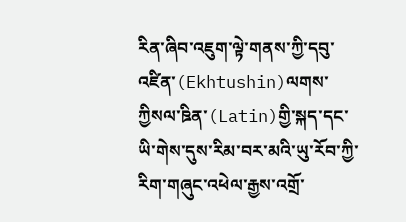རིན་ཞིབ་འཇུག་ལྟེ་གནས་ཀྱི་དབུ་འཛིན་(Ekhtushin)ལགས་ཀྱིསལ་ཋིན་(Latin)གྱི་སྐད་དང་ཡི་གེས་དུས་རིམ་བར་མའི་ཡུ་རོབ་ཀྱི་རིག་གཞུང་འཕེལ་རྒྱས་འགྲོ་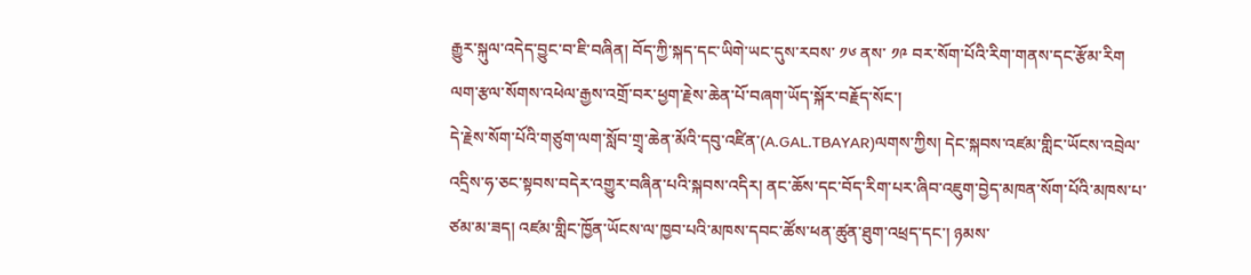རྒྱུར་སྐུལ་འདེད་བྱུང་བ་ཇི་བཞིན། བོད་ཀྱི་སྐད་དང་ཡིགེ་ཡང་དུས་རབས་ ༡༦ ནས་ ༡༩ བར་སོག་པོའི་རིག་གནས་དང་རྩོམ་རིག ལག་རྩལ་སོགས་འཕེལ་རྒྱས་འགྲོ་བར་ཕྱག་རྗེས་ཆེན་པོ་བཞག་ཡོད་སྐོར་བརྗོད་སོང་།
དེ་རྗེས་སོག་པོའི་གཙུག་ལག་སློབ་གྲྭ་ཆེན་མོའི་དབུ་འཛིན་(A.GAL.TBAYAR)ལགས་ཀྱིས། དེང་སྐབས་འཛམ་གླིང་ཡོངས་འབྲེལ་འདྲིས་ཧ་ཅང་སྟབས་བདེར་འགྱུར་བཞིན་པའི་སྐབས་འདིར། ནང་ཆོས་དང་བོད་རིག་པར་ཞིབ་འཇུག་བྱེད་མཁན་སོག་པོའི་མཁས་པ་ཙམ་མ་ཟད། འཛམ་གླིང་ཁྱོན་ཡོངས་ལ་ཁྱབ་པའི་མཁས་དབང་ཚོས་ཕན་ཚུན་ཐུག་འཕྲད་དང་། ཉམས་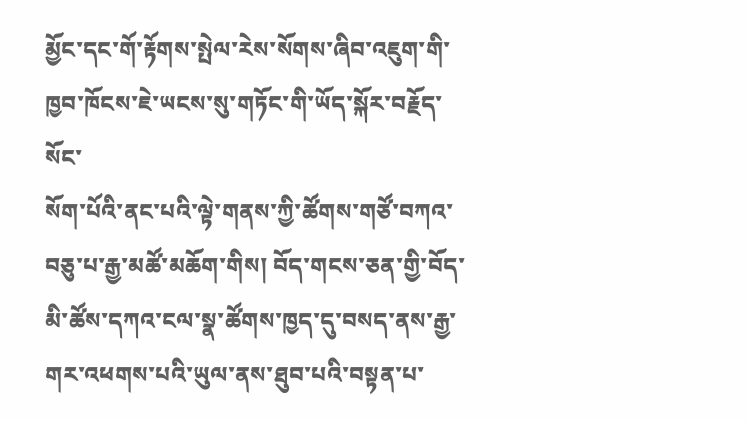མྱོང་དང་གོ་རྟོགས་སྤེལ་རེས་སོགས་ཞིབ་འཇུག་གི་ཁྱབ་ཁོངས་ཇེ་ཡངས་སུ་གཏོང་གི་ཡོད་སྐོར་བརྗོད་སོང་
སོག་པོའི་ནང་པའི་ལྟེ་གནས་ཀྱི་ཚོགས་གཙོ་བཀའ་བཅུ་པ་རྒྱ་མཚོ་མཆོག་གིས། བོད་གངས་ཅན་གྱི་བོད་མི་ཚོས་དཀའ་ངལ་སྣ་ཚོགས་ཁྱད་དུ་བསད་ནས་རྒྱ་གར་འཕགས་པའི་ཡུལ་ནས་ཐུབ་པའི་བསྟན་པ་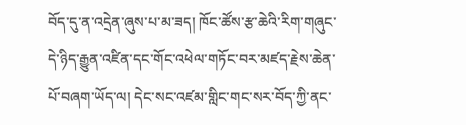བོད་དུ་ན་འདྲེན་ཞུས་པ་མ་ཟད། ཁོང་ཚོས་རྩ་ཆེའི་རིག་གཞུང་དེ་ཉིད་རྒྱུན་འཛིན་དང་གོང་འཕེལ་གཏོང་བར་མཛད་རྗེས་ཆེན་པོ་བཞག་ཡོད་ལ། དེང་སང་འཛམ་གླིང་གང་སར་བོད་ཀྱི་ནང་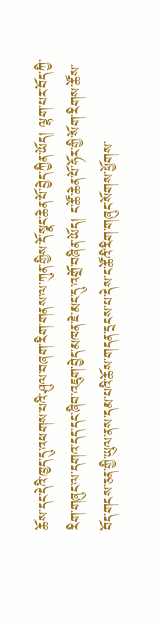ཆོས་དང་དེའི་ཁྱད་དུ་འཕགས་པའི་ཤུལ་བཞག་རིག་གནས་ལ་ཀུན་གྱིས་དོ་སྣང་ཆེན་པོ་བྱེད་ཀྱིན་ཡོད། ལྷག་པར་བོད་ཀྱི་རིག་གཞུང་ལ་དགའ་དད་དང་ཞིབ་འཇུག་བྱེད་མཁན་ཇེ་མང་དུ་འགྲོ་བཞིན་ཡོད། ང་ཚོ་ཆེན་པོ་ཧོར་གྱི་སོག་རིགས་ཚོས་བོད་གངས་ཅན་གྱི་ཡུལ་ནས་དམ་པའི་ཆོས་གདན་དྲངས་པ་དེས་ང་ཚོའི་རིག་གཞུང་སོགས་ཕྱོགས་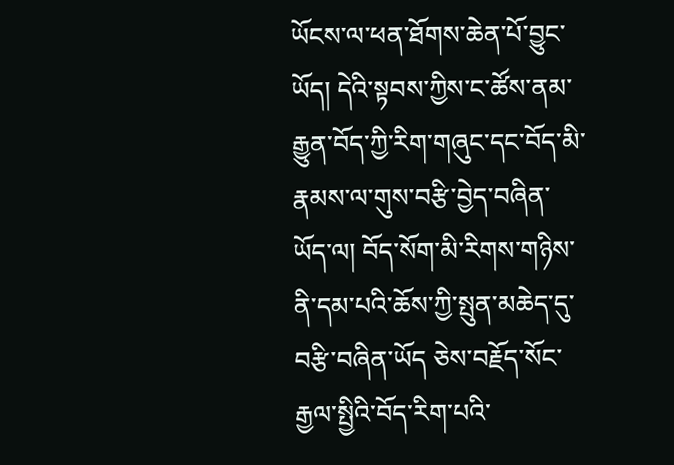ཡོངས་ལ་ཕན་ཐོགས་ཆེན་པོ་བྱུང་ཡོད། དེའི་སྟབས་ཀྱིས་ང་ཚོས་ནམ་རྒྱུན་བོད་ཀྱི་རིག་གཞུང་དང་བོད་མི་རྣམས་ལ་གུས་བརྩི་བྱེད་བཞིན་ཡོད་ལ། བོད་སོག་མི་རིགས་གཉིས་ནི་དམ་པའི་ཆོས་ཀྱི་སྤུན་མཆེད་དུ་བརྩི་བཞིན་ཡོད ཅེས་བརྗོད་སོང་
རྒྱལ་སྤྱིའི་བོད་རིག་པའི་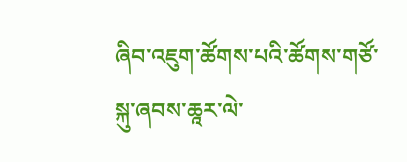ཞིབ་འཇུག་ཚོགས་པའི་ཚོགས་གཙོ་སྐུ་ཞབས་ཆཱར་ལེ་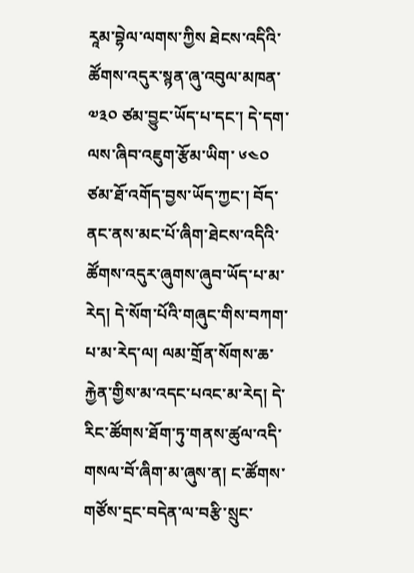རཱམ་བྷེལ་ལགས་ཀྱིས ཐེངས་འདིའི་ཚོགས་འདུར་སྙན་ཞུ་འབུལ་མཁན་ ༧༣༠ ཙམ་བྱུང་ཡོད་པ་དང་། དེ་དག་ལས་ཞིབ་འཇུག་རྩོམ་ཡིག་ ༦༤༠ ཙམ་ཐོ་འགོད་བྱས་ཡོད་ཀྱང་། བོད་ནང་ནས་མང་པོ་ཞིག་ཐེངས་འདིའི་ཚོགས་འདུར་ཞུགས་ཞུབ་ཡོད་པ་མ་རེད། དེ་སོག་པོའི་གཞུང་གིས་བཀག་པ་མ་རེད་ལ། ལམ་གྲོན་སོགས་ཆ་རྐྱེན་གྱིས་མ་འདང་པའང་མ་རེད། དེ་རིང་ཚོགས་ཐོག་ཏུ་གནས་ཚུལ་འདི་གསལ་བོ་ཞིག་མ་ཞུས་ན། ང་ཚོགས་གཙོས་དྲང་བདེན་ལ་བརྩི་སྲུང་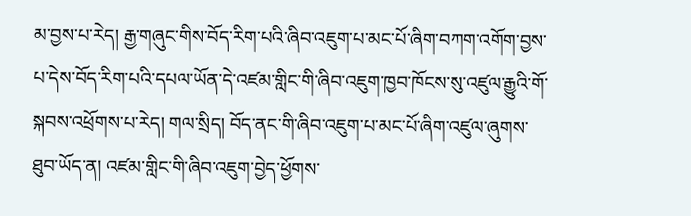མ་བྱས་པ་རེད། རྒྱ་གཞུང་གིས་བོད་རིག་པའི་ཞིབ་འཇུག་པ་མང་པོ་ཞིག་བཀག་འགོག་བྱས་པ་དེས་བོད་རིག་པའི་དཔལ་ཡོན་དེ་འཛམ་གླིང་གི་ཞིབ་འཇུག་ཁྱབ་ཁོངས་སུ་འཛུལ་རྒྱུའི་གོ་སྐབས་འཕྲོགས་པ་རེད། གལ་སྲིད། བོད་ནང་གི་ཞིབ་འཇུག་པ་མང་པོ་ཞིག་འཛུལ་ཞུགས་ཐུབ་ཡོད་ན། འཛམ་གླིང་གི་ཞིབ་འཇུག་བྱེད་ཕྱོགས་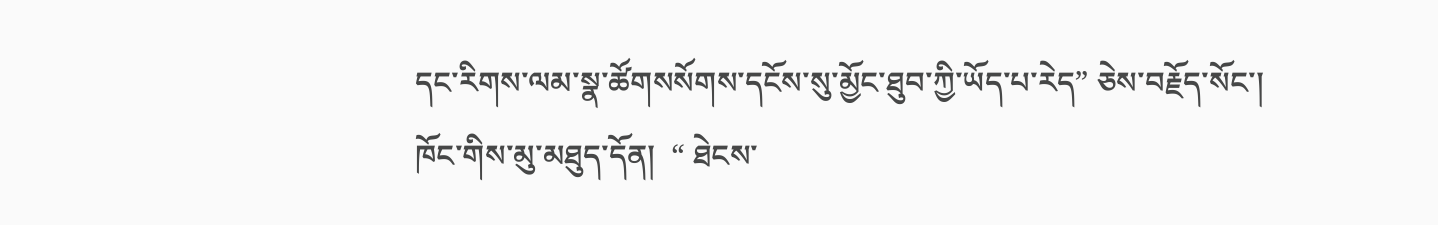དང་རིགས་ལམ་སྣ་ཚོགསསོགས་དངོས་སུ་མྱོང་ཐུབ་ཀྱི་ཡོད་པ་རེད” ཅེས་བརྗོད་སོང་།
ཁོང་གིས་མུ་མཐུད་དོན།  “ ཐེངས་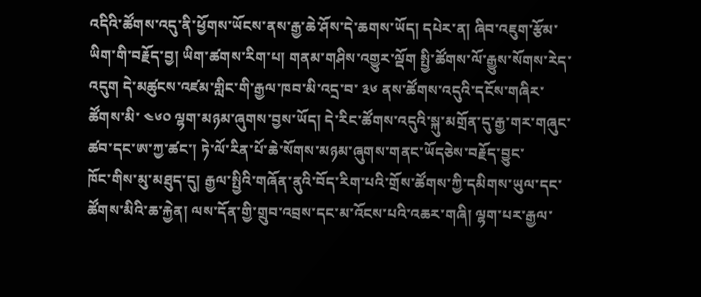འདིའི་ཚོགས་འདུ་ནི་ཕྱོགས་ཡོངས་ནས་རྒྱ་ཆེ་ཤོས་དེ་ཆགས་ཡོད། དཔེར་ན། ཞིབ་འཇུག་རྩོམ་ཡིག་གི་བརྗོད་བྱ། ཡིག་ཚགས་རིག་པ། གནམ་གཤིས་འགྱུར་ལྡོག སྤྱི་ཚོགས་ལོ་རྒྱུས་སོགས་རེད་འདུག དེ་མཚུངས་འཛམ་གླིང་གི་རྒྱལ་ཁབ་མི་འདྲ་བ་ ༣༦ ནས་ཚོགས་འདུའི་དངོས་གཞིར་ཚོགས་མི་ ༤༦༠ ལྷག་མཉམ་ཞུགས་བྱས་ཡོད། དེ་རིང་ཚོགས་འདུའི་སྐུ་མགྲོན་དུ་རྒྱ་གར་གཞུང་ཚབ་དང་ཨ་ཀྱ་ཚང་། ཏེ་ལོ་རིན་པོ་ཆེ་སོགས་མཉམ་ཞུགས་གནང་ཡོདཅེས་བརྗོད་བྱུང་
ཁོང་གིས་མུ་མཐུད་དུ། རྒྱལ་སྤྱིའི་གཞོན་ནུའི་བོད་རིག་པའི་གྲོས་ཚོགས་ཀྱི་དམིགས་ཡུལ་དང་ཚོགས་མིའི་ཆ་རྐྱེན། ལས་དོན་གྱི་གྲུབ་འབྲས་དང་མ་འོངས་པའི་འཆར་གཞི། ལྷག་པར་རྒྱལ་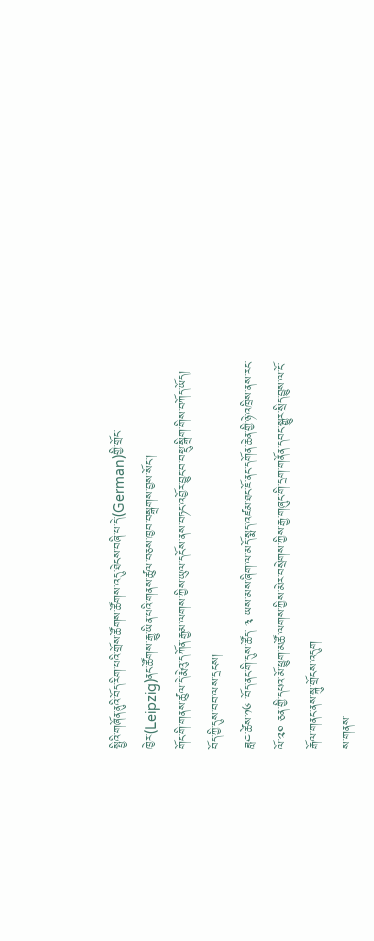སྤྱིའི་གཞོན་ནུའི་བོད་རིག་པའི་གྲོས་ཚོགས་ཚོགས་འདུ་ཐེངས་བཞི་པ་དེ་(German)གྱི་གྲོང་ཁྱེར་(Leipzig)ནང་ཚོགས་རྒྱུ་ཡིན་པའི་གནས་ཚུལ་བཅས་ཁྱབ་བསྒྲགས་བྱས་སོང་།
གོང་གི་གནས་ཚུལ་དེ་རྨེའུ་དཀོན་རྒྱམ་ལགས་ཀྱིས་ཡུལ་དངོས་ནས་བཏང་འབྱོར་བྱུང་བ་བསྡུ་སྒྲིག་གིས་བཀོད་ཡོད།
བོད་ཀྱི་དུས་བབ་ལས་དྲངས།
ཟླ༤་ཚེས་༡༦ ་བོད་ནང་གི་དུས་ཚོད་ ༣ ཡས་མས་ཞིག་ལ་མདོ་སྨད་འཛམ་ཐང་ཇོ་ནང་དགོན་ཆེན་གྱི་ཉེ་འཁྲིས་ནས་རང་ལོ་༢༠ ཅན་གྱི་དཔའ་མོ་ཕྱུག་མཚོ་ལགས་ཀྱིས་མེར་བསྲེགས་ཀྱིས་རྒྱ་གཞུང་གི་དྲག་གནོན་དབང་སྒྱུར་སྲིད་བྱུས་ལ་ངོ་རྒོལ་གནང་ནས་སྐུ་གྲོངས་འདུག
ས་གནས་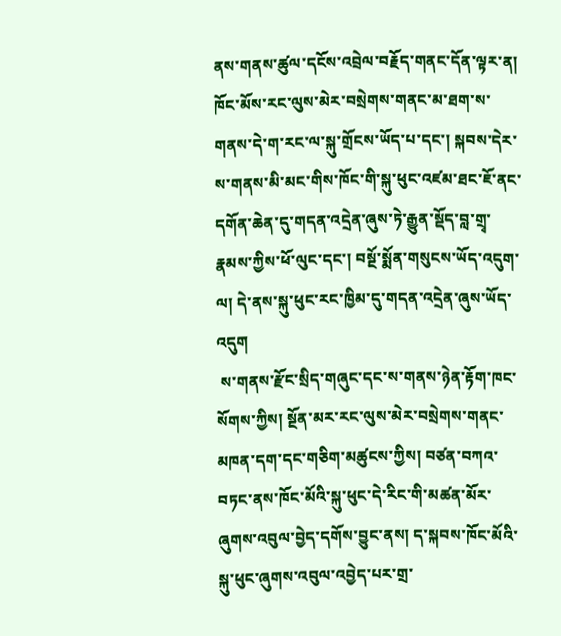ནས་གནས་ཚུལ་དངོས་འབྲེལ་བརྗོད་གནང་དོན་ལྟར་ན། ཁོང་མོས་རང་ལུས་མེར་བསྲེགས་གནང་མ་ཐག་ས་གནས་དེ་ག་རང་ལ་སྐུ་གྲོངས་ཡོད་པ་དང་། སྐབས་དེར་ས་གནས་མི་མང་གིས་ཁོང་གི་སྐུ་ཕུང་འཛམ་ཐང་ཇོ་ནང་དགོན་ཆེན་དུ་གདན་འདྲེན་ཞུས་ཏེ་རྒྱུན་སྡོད་བླ་གྲྭ་རྣམས་ཀྱིས་ཕོ་ལུང་དང་། བསྔོ་སྨོན་གསུངས་ཡོད་འདུག་ལ། དེ་ནས་སྐུ་ཕུང་རང་ཁྱིམ་དུ་གདན་འདྲེན་ཞུས་ཡོད་འདུག
 ས་གནས་རྫོང་སྲིད་གཞུང་དང་ས་གནས་ཉེན་རྟོག་ཁང་སོགས་ཀྱིས། སྔོན་མར་རང་ལུས་མེར་བསྲེགས་གནང་མཁན་དག་དང་གཅིག་མཚུངས་ཀྱིས། བཙན་བཀའ་བཏང་ནས་ཁོང་མོའི་སྐུ་ཕུང་དེ་རིང་གི་མཚན་མོར་ཞུགས་འབུལ་བྱེད་དགོས་བྱུང་ནས། ད་སྐབས་ཁོང་མོའི་སྐུ་ཕུང་ཞུགས་འབུལ་འབྱེད་པར་གྲ་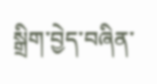སྒྲིག་བྱེད་བཞིན་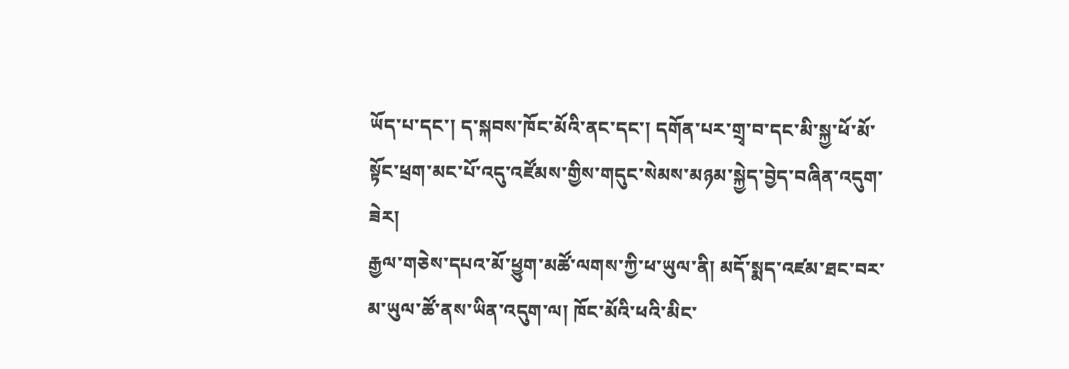ཡོད་པ་དང་། ད་སྐབས་ཁོང་མོའི་ནང་དང་། དགོན་པར་གྲྭ་བ་དང་མི་སྐྱ་ཕོ་མོ་སྟོང་ཕྲག་མང་པོ་འདུ་འཛོམས་གྱིས་གདུང་སེམས་མཉམ་སྐྱེད་བྱེད་བཞིན་འདུག་ཟེར།
རྒྱལ་གཅེས་དཔའ་མོ་ཕྱུག་མཚོ་ལགས་ཀྱི་ཕ་ཡུལ་ནི། མདོ་སྨད་འཛམ་ཐང་བར་མ་ཡུལ་ཚོ་ནས་ཡིན་འདུག་ལ། ཁོང་མོའི་ཕའི་མིང་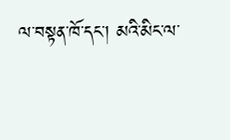ལ་བསྟན་ཁོ་དང་། མའི་མིང་ལ་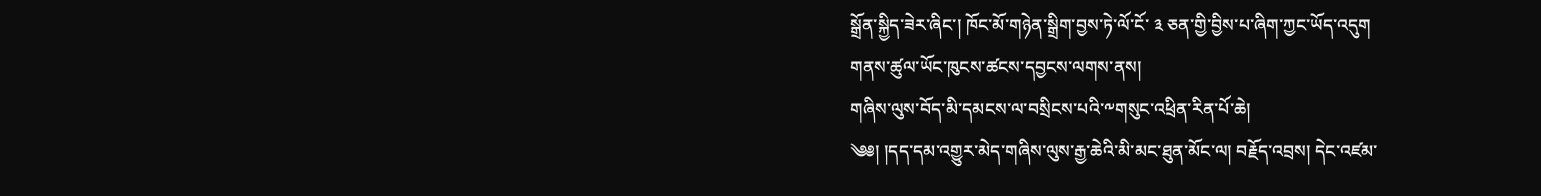སྒྲོན་སྐྱིད་ཟེར་ཞིང་། ཁོང་མོ་གཉེན་སྒྲིག་བྱས་ཏེ་ལོ་ངོ་ ༣ ཅན་གྱི་བྱིས་པ་ཞིག་ཀྱང་ཡོད་འདུག
གནས་ཚུལ་ཡོང་ཁུངས་ཚངས་དབྱངས་ལགས་ནས།
གཞིས་ལུས་བོད་མི་དམངས་ལ་བསྲིངས་པའི་༸གསུང་འཕྲིན་རིན་པོ་ཆེ།
༄༅། །དད་དམ་འགྱུར་མེད་གཞིས་ལུས་རྒྱ་ཆེའི་མི་མང་ཐུན་མོང་ལ། བརྗོད་འབྲས། དེང་འཛམ་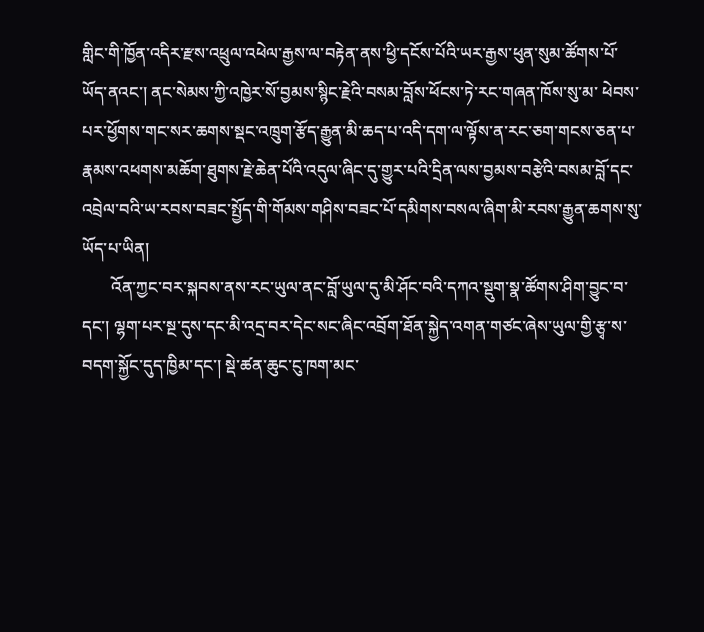གླིང་གི་ཁྱོན་འདིར་རྫས་འཕྲུལ་འཕེལ་རྒྱས་ལ་བརྟེན་ནས་ཕྱི་དངོས་པོའི་ཡར་རྒྱས་ཕུན་སུམ་ཚོགས་པོ་ཡོད་ནའང་། ནང་སེམས་ཀྱི་འཁྱེར་སོ་བྱམས་སྙིང་རྗེའི་བསམ་བློས་ཕོངས་ཏེ་རང་གཞན་ཁོས་སུ་མ་ ཕེབས་པར་ཕྱོགས་གང་སར་ཆགས་སྡང་འཁྲུག་རྩོད་རྒྱུན་མི་ཆད་པ་འདི་དག་ལ་ལྟོས་ན་རང་ཅག་གངས་ཅན་པ་རྣམས་འཕགས་མཆོག་ཐུགས་རྗེ་ཆེན་པོའི་འདུལ་ཞིང་དུ་གྱུར་པའི་དྲིན་ལས་བྱམས་བརྩེའི་བསམ་བློ་དང་འབྲེལ་བའི་ཡ་རབས་བཟང་སྤྱོད་གི་གོམས་གཤིས་བཟང་པོ་དམིགས་བསལ་ཞིག་མི་རབས་རྒྱུན་ཆགས་སུ་ཡོད་པ་ཡིན།
       འོན་ཀྱང་བར་སྐབས་ནས་རང་ཡུལ་ནང་བློ་ཡུལ་དུ་མི་ཤོང་བའི་དཀའ་སྡུག་སྣ་ཚོགས་ཤིག་བྱུང་བ་དང་། ལྷག་པར་སྔ་དུས་དང་མི་འདྲ་བར་དེང་སང་ཞིང་འབྲོག་ཐོན་སྐྱེད་འགན་གཙང་ཞེས་ཡུལ་གྱི་རྩྭ་ས་བདག་སྐྱོང་དུད་ཁྱིམ་དང་། སྡེ་ཚན་ཆུང་ངུ་ཁག་མང་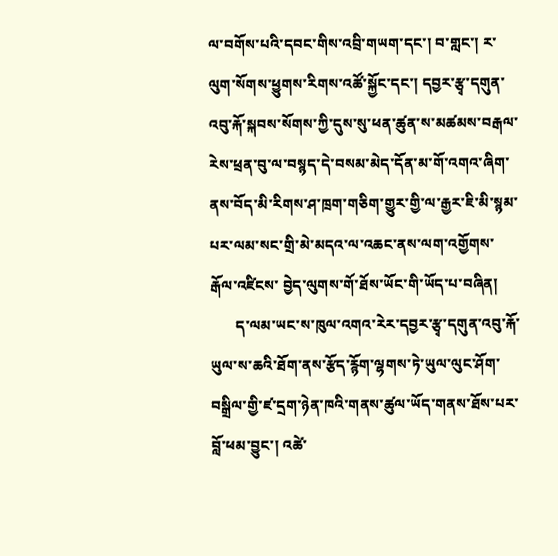ལ་བགོས་པའི་དབང་གིས་འབྲི་གཡག་དང་། བ་གླང་། ར་ལུག་སོགས་ཕྱུགས་རིགས་འཚོ་སྐྱོང་དང་། དབྱར་རྩྭ་དགུན་འབུ་རྐོ་སྐབས་སོགས་ཀྱི་དུས་སུ་ཕན་ཚུན་ས་མཚམས་བརྒལ་རེས་ཕྲན་བུ་ལ་བསྙད་དེ་བསམ་མེད་དོན་མ་གོ་འགའ་ཞིག་ནས་བོད་མི་རིགས་ཤ་ཁྲག་གཅིག་གྱུར་གྱི་ལ་རྒྱར་ཇི་མི་སྙམ་པར་ལམ་སང་གྲི་མེ་མདའ་ལ་འཆང་ནས་ལག་འགྱོགས་རྒོལ་འཛིངས་ བྱེད་ལུགས་གོ་ཐོས་ཡོང་གི་ཡོད་པ་བཞིན།
       ད་ལམ་ཡང་ས་ཁུལ་འགའ་རེར་དབྱར་རྩྭ་དགུན་འབུ་རྐོ་ཡུལ་ས་ཆའི་ཐོག་ནས་རྩོད་རྙོག་ལྷགས་ཏེ་ཡུལ་ལུང་ཤོག་བསྒྲིལ་གྱི་ཛ་དྲག་ཉེན་ཁའི་གནས་ཚུལ་ཡོད་གནས་ཐོས་པར་བློ་ཕམ་བྱུང་། འཚེ་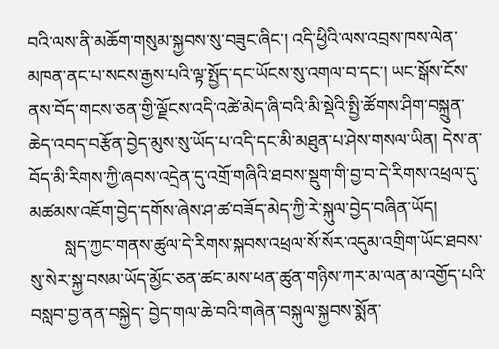བའི་ལས་ནི་མཆོག་གསུམ་སྐྱབས་སུ་བཟུང་ཞིང་། འདི་ཕྱིའི་ལས་འབྲས་ཁས་ལེན་མཁན་ནང་པ་སངས་རྒྱས་པའི་ལྟ་སྤྱོད་དང་ཡོངས་སུ་འགལ་བ་དང་། ཡང་སྒོས་ངོས་ནས་བོད་གངས་ཅན་གྱི་ལྗོངས་འདི་འཚེ་མེད་ཞི་བའི་མི་སྡེའི་སྤྱི་ཚོགས་ཤིག་བསྐྲུན་ཆེད་འབད་བརྩོན་བྱེད་མུས་སུ་ཡོད་པ་འདི་དང་མི་མཐུན་པ་ཤེས་གསལ་ཡིན། དེས་ན་བོད་མི་རིགས་ཀྱི་ཞབས་འདྲེན་དུ་འགྲོ་གཞིའི་ཐབས་སྡུག་གི་བྱ་བ་དེ་རིགས་འཕྲལ་དུ་མཚམས་འཇོག་བྱེད་དགོས་ཞེས་ཤ་ཚ་བཟོད་མེད་ཀྱི་རེ་སྐུལ་བྱེད་བཞིན་ཡོད།
        སླད་ཀྱང་གནས་ཚུལ་དེ་རིགས་སྐབས་འཕྲལ་སོ་སོར་འདུམ་འགྲིག་ཡོང་ཐབས་སུ་སེར་སྐྱ་བསམ་ཡོད་མྱོང་ཅན་ཚང་མས་ཕན་ཚུན་གཉིས་ཀར་མ་ལན་མ་འགྱོད་པའི་བསླབ་བྱ་ནན་བསྐྱེད་ བྱེད་གལ་ཆེ་བའི་གཞེན་བསྐུལ་སྐྱབས་སྨོན་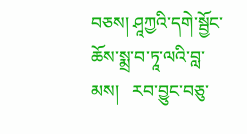བཅས། ཤཱཀྱའི་དགེ་སྦྱོང་ཆོས་སྨྲ་བ་ཏཱ་ལའི་བླ་མས།   རབ་བྱུང་བཅུ་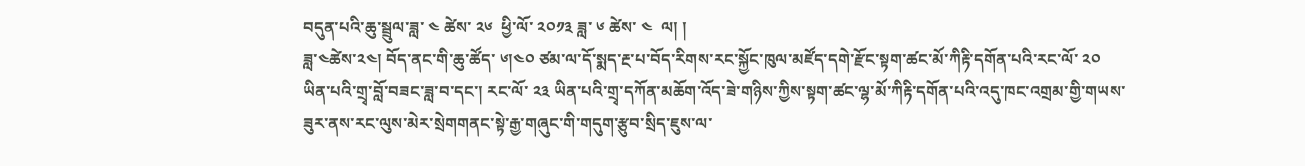བདུན་པའི་ཆུ་སྦྲུལ་ཟླ་ ༤ ཚེས་ ༢༦  ཕྱི་ལོ་ ༢༠༡༣ ཟླ་ ༦ ཚེས་ ༤  ལ། །
ཟླ་༤ཚེས་༢༤། བོད་ནང་གི་ཆུ་ཚོད་ ༦།༤༠ ཙམ་ལ་དོ་སྨད་རྔ་པ་བོད་རིགས་རང་སྐྱོང་ཁུལ་མཛོད་དགེ་རྫོང་སྟག་ཚང་མོ་ཀིརྟི་དགོན་པའི་རང་ལོ་ ༢༠ ཡིན་པའི་གྲྭ་བློ་བཟང་ཟླ་བ་དང་། རང་ལོ་ ༢༣ ཡིན་པའི་གྲྭ་དཀོན་མཆོག་འོད་ཟེ་གཉིས་ཀྱིས་སྟག་ཚང་ལྷ་མོ་ཀིརྟི་དགོན་པའི་འདུ་ཁང་འགྲམ་གྱི་གཡས་ཟུར་ནས་རང་ལུས་མེར་སྲེགགནང་སྟེ་རྒྱ་གཞུང་གི་གདུག་རྩུབ་སྲིད་ཇུས་ལ་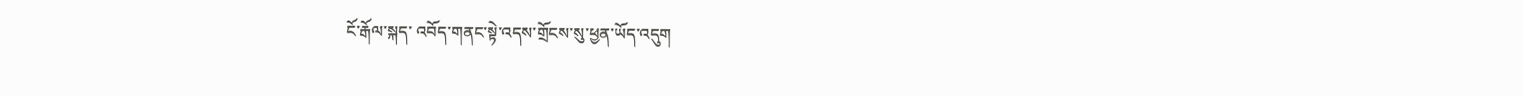ངོ་རྒོལ་སྐད་ འབོད་གནང་སྟེ་འདས་གྲོངས་སུ་ཕྱན་ཡོད་འདུག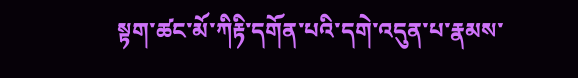སྟག་ཚང་མོ་ཀིརྟི་དགོན་པའི་དགེ་འདུན་པ་རྣམས་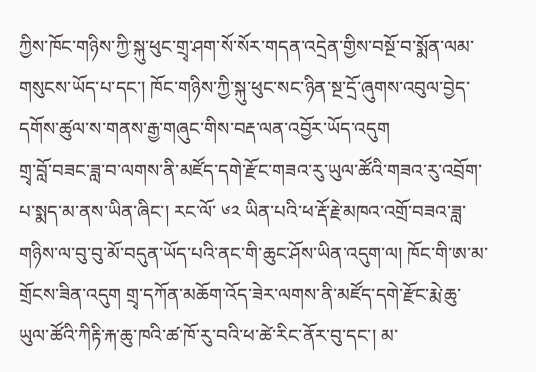ཀྱིས་ཁོང་གཉིས་ཀྱི་སྐུ་ཕུང་གྲྭ་ཤག་སོ་སོར་གདན་འདྲེན་གྱིས་བསྔོ་བ་སྨོན་ལམ་གསུངས་ཡོད་པ་དང་། ཁོང་གཉིས་ཀྱི་སྐུ་ཕུང་སང་ཉིན་སྔ་དྲོ་ཞུགས་འབུལ་བྱེད་དགོས་ཚུལ་ས་གནས་རྒྱ་གཞུང་གིས་བརྡ་ལན་འབྱོར་ཡོད་འདུག
གྲྭ་བློ་བཟང་ཟླ་བ་ལགས་ནི་མཛོད་དགེ་རྫོང་གཟའ་རུ་ཡུལ་ཚོའི་གཟའ་རུ་འབྲོག་པ་སྨད་མ་ནས་ཡིན་ཞིང་། རང་ལོ་ ༦༢ ཡིན་པའི་ཕ་རྡོ་རྗེ་མཁའ་འགྲོ་བཟའ་ཟླ་གཉིས་ལ་བུ་བུ་མོ་བདུན་ཡོད་པའི་ནང་གི་ཆུང་ཤོས་ཡིན་འདུག་ལ། ཁོང་གི་ཨ་མ་གྲོངས་ཟིན་འདུག གྲྭ་དཀོན་མཆོག་འོད་ཟེར་ལགས་ནི་མཛོད་དགེ་རྫོང་རྨེ་ཆུ་ཡུལ་ཚོའི་ཀིརྟི་རྐ་ཆུ་ཁའི་ཚ་ཁོ་རུ་བའི་ཕ་ཚེ་རིང་ནོར་བུ་དང་། མ་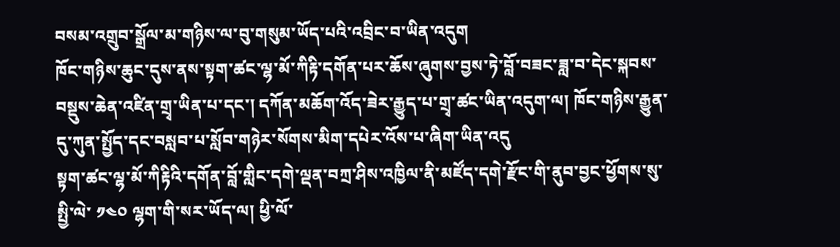བསམ་འགྲུབ་སྒྲོལ་མ་གཉིས་ལ་བུ་གསུམ་ཡོད་པའི་འབྲིང་བ་ཡིན་འདུག
ཁོང་གཉིས་ཆུང་དུས་ནས་སྟག་ཚང་ལྷ་མོ་ཀིརྟི་དགོན་པར་ཆོས་ཞུགས་བྱས་ཏེ་བློ་བཟང་ཟླ་བ་དེང་སྐབས་བསྡུས་ཆེན་འཛིན་གྲྭ་ཡིན་པ་དང་། དཀོན་མཆོག་འོད་ཟེར་རྒྱུད་པ་གྲྭ་ཚང་ཡིན་འདུག་ལ། ཁོང་གཉིས་རྒྱུན་དུ་ཀུན་སྤྱོད་དང་བསླབ་པ་སློབ་གཉེར་སོགས་མིག་དཔེར་འོས་པ་ཞིག་ཡིན་འདུ
སྟག་ཚང་ལྷ་མོ་ཀིརྟིའི་དགོན་བློ་གླིང་དགེ་ལྡན་བཀྲ་ཤིས་འཁྱིལ་ནི་མཛོད་དགེ་རྫོང་གི་ནུབ་བྱང་ཕྱོགས་སུ་སྤྱི་ལེ་ ༡༤༠ ལྷག་གི་སར་ཡོད་ལ། ཕྱི་ལོ་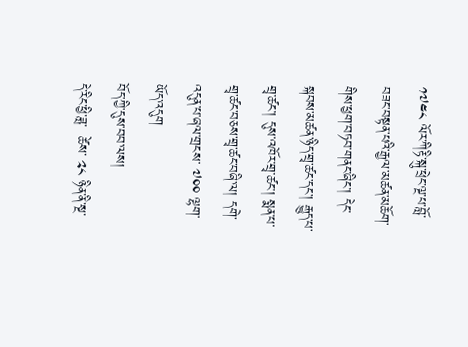༡༧༤༨ ལོར་ཀིརྟི་སྐུ་ཕྲེང་ལྔ་པ་བློ་བཟང་བསྟན་པའི་རྒྱལ་མཚན་མཆོག་གིས་ཕྱག་བཏབ་གནང་ཞིང་། དེང་སྐབས་མཚན་ཉིད་གྲྭ་ཚང་དང་། རྒྱུད་པ་གྲྭ་ཚང་། དུས་འཁོར་གྲྭ་ཚང་། སྨན་པ་གྲྭ་ཚང་བཅས་གྲྭ་ཚང་བཞི་ལ། དགེ་འདུན་པ་ཞལ་གྲངས་ ༧༠༠ ལྷག་ཡོད་འདུག
བོད་ཀྱི་དུས་བབ་ལས།
དེ་རིང་ཕྱི་ཟླ་  ཚེས་ ༢༨ ཉིན་ནི་སྔ་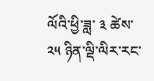ལོའི་ཕྱི་ཟླ་ ༣ ཚེས་ ༢༥ ཉིན་ལྡི་ལིར་རང་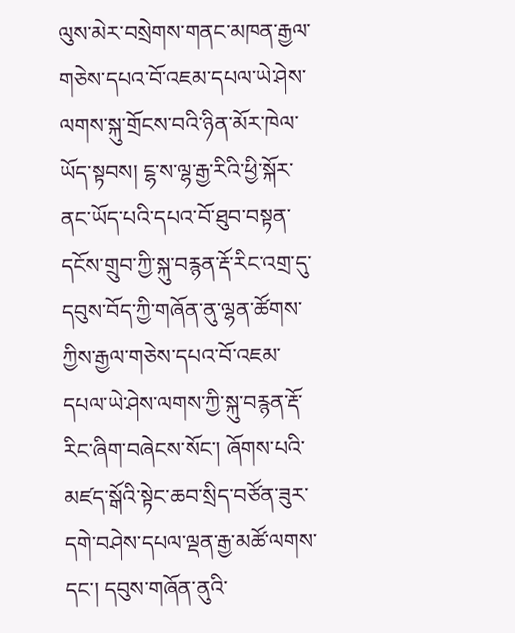ལུས་མེར་བསྲེགས་གནང་མཁན་རྒྱལ་གཅེས་དཔའ་བོ་འཇམ་དཔལ་ཡེ་ཤེས་ལགས་སྐུ་གྲོངས་བའི་ཉིན་མོར་ཁེལ་ཡོད་སྟབས། ངྷ་ས་ལྷ་རྒྱ་རིའི་ཕྱི་སྐོར་ནང་ཡོད་པའི་དཔའ་བོ་ཐུབ་བསྟན་དངོས་གྲུབ་ཀྱི་སྐུ་བརྙན་རྡོ་རིང་འགྲ་དུ་དབུས་བོད་ཀྱི་གཞོན་ནུ་ལྷན་ཚོགས་ཀྱིས་རྒྱལ་གཅེས་དཔའ་བོ་འཇམ་དཔལ་ཡེ་ཤེས་ལགས་ཀྱི་སྐུ་བརྙན་རྡོ་རིང་ཞིག་བཞེངས་སོང་། ཞོགས་པའི་མཛད་སྒོའི་སྟེང་ཆབ་སྲིད་བཙོན་ཟུར་དགེ་བཤེས་དཔལ་ལྡན་རྒྱ་མཚོ་ལགས་དང་། དབུས་གཞོན་ནུའི་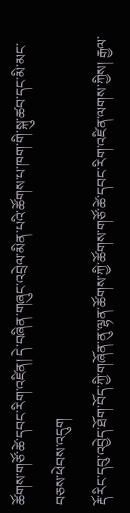ཚོགས་གཙོ་ཚེ་དབང་རིག་འཛིན། དེ་བཞིན་གཞུང་འབྲེལ་མིན་པའི་ཚོགས་པ་ཁག་གི་སྐུ་ཚབ་དང་མི་མང་བཅས་ཕེབས་འདུག
རྡོ་རིང་དབུ་འབྱེད་ཐོག་བོད་ཀྱི་གཞོན་ནུ་ལྷན་ཚོགས་ཀྱི་ཚོགས་གཙོ་ཚེ་དབང་རིག་འཛིན་ལགས་ཀྱིས། རྒྱལ་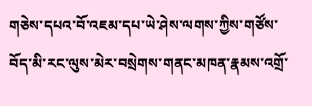གཅེས་དཔའ་བོ་འཇམ་དཔ་ཡེ་ཤེས་ལགས་ཀྱིས་གཙོས་བོད་མི་རང་ལུས་མེར་བསྲེགས་གནང་མཁན་རྣམས་འགྲོ་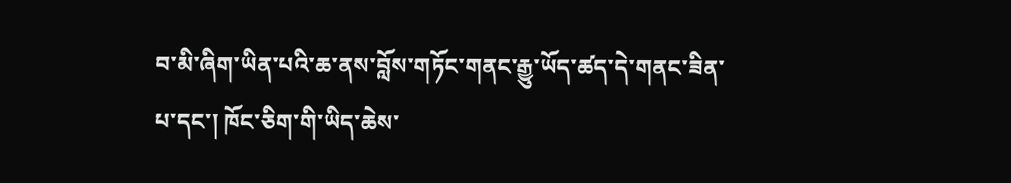བ་མི་ཞིག་ཡིན་པའི་ཆ་ནས་བློས་གཏོང་གནང་རྒྱུ་ཡོད་ཚད་དེ་གནང་ཟིན་པ་དང་། ཁོང་ཅིག་གི་ཡིད་ཆེས་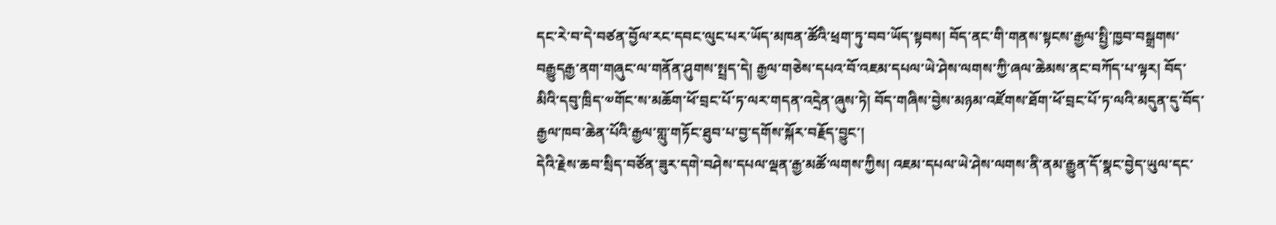དང་རེ་བ་དེ་བཙན་བྱོལ་རང་དབང་ལུང་པར་ཡོད་མཁན་ཚོའི་ཕྲག་ཏུ་བབ་ཡོད་སྟབས། བོད་ནང་གི་གནས་སྟངས་རྒྱལ་སྤྱི་ཁྱབ་བསྒྲགས་བརྒྱུདརྒྱ་ནག་གཞུང་ལ་གནོན་ཤུགས་སྤྲད་དེ། རྒྱལ་གཅེས་དཔའ་བོ་འཇམ་དཔལ་ཡེ་ཤེས་ལགས་ཀྱི་ཞལ་ཆེམས་ནང་བཀོད་པ་ལྟར། བོད་མིའི་དབུ་ཁྲིད་༧གོང་ས་མཆོག་ཕོ་བྲང་པོ་ཏ་ལར་གདན་འདྲེན་ཞུས་ཏེ། བོད་གཞིས་བྱེས་མཉམ་འཛོགས་ཐོག་ཕོ་བྲང་པོ་ཏ་ལའི་མདུན་དུ་བོད་རྒྱལ་ཁབ་ཆེན་པོའི་རྒྱལ་གླུ་གཏོང་ཐུབ་པ་བྱ་དགོས་སྐོར་བརྗོད་བྱུང་།
དེའི་རྗེས་ཆབ་སྲིད་བཙོན་ཟུར་དགེ་བཤེས་དཔལ་ལྡན་རྒྱ་མཚོ་ལགས་ཀྱིས། འཇམ་དཔལ་ཡེ་ཤེས་ལགས་ནི་ནམ་རྒྱུན་དོ་སྣང་བྱེད་ཡུལ་དང་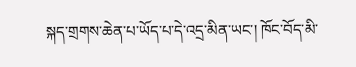སྐད་གྲགས་ཆེན་པ་ཡོད་པ་དེ་འདྲ་མིན་ཡང་། ཁོང་བོད་མི་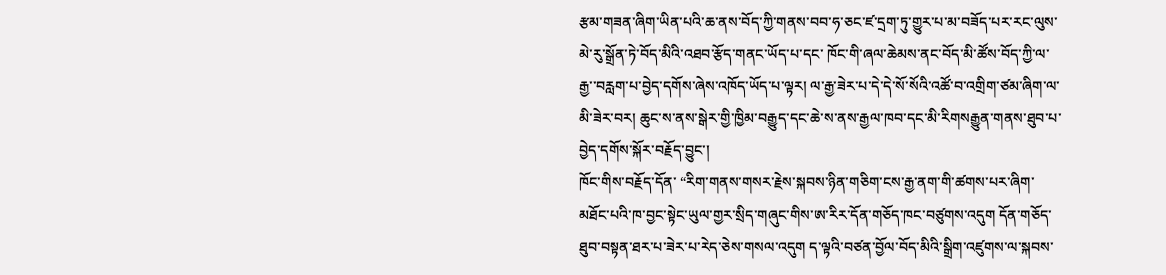རྩམ་གཟན་ཞིག་ཡིན་པའི་ཆ་ནས་བོད་ཀྱི་གནས་བབ་ཧ་ཅང་ཛ་དྲག་ཏུ་གྱུར་པ་མ་བཟོད་པར་རང་ལུས་མེ་རུ་སྒྲོན་ཏེ་བོད་མིའི་འཐབ་རྩོད་གནང་ཡོད་པ་དང་ ཁོང་གི་ཞལ་ཆེམས་ནང་བོད་མི་ཚོས་བོད་ཀྱི་ལ་རྒྱ་་བརླག་པ་བྱེད་དགོས་ཞེས་འཁོད་ཡོད་པ་ལྟར། ལ་རྒྱ་ཟེར་པ་དེ་དེ་སོ་སོའི་འཚོ་བ་འགྲིག་ཙམ་ཞིག་ལ་མི་ཟེར་བར། ཆུང་ས་ནས་སྒེར་གྱི་ཁྱིམ་བརྒྱུད་དང་ཆེ་ས་ནས་རྒྱལ་ཁབ་དང་མི་རིགསརྒྱུན་གནས་ཐུབ་པ་བྱེད་དགོས་སྐོར་བརྗོད་བྱུང་།
ཁོང་གིས་བརྗོད་དོན་ “རིག་གནས་གསར་རྗེས་སྐབས་ཉིན་གཅིག་ངས་རྒྱ་ནག་གི་ཚགས་པར་ཞིག་མཐོང་པའི་ཁ་བྱང་སྟེང་ཡུལ་གྱར་སྲིད་གཞུང་གིས་ཨ་རིར་དོན་གཅོད་ཁང་བཙུགས་འདུག དོན་གཅོད་ཐུབ་བསྟན་ཐར་པ་ཟེར་པ་རེད་ཅེས་གསལ་འདུག ད་ལྟའི་བཙན་བྱོལ་བོད་མིའི་སྒྲིག་འཛུགས་ལ་སྐབས་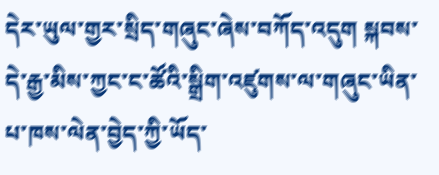དེར་ཡུལ་གྱར་སྲིད་གཞུང་ཞེས་བཀོད་འདུག སྐབས་དེ་རྒྱ་མིས་ཀྱང་ང་ཚོའི་སྒྲིག་འཛུགས་ལ་གཞུང་ཡིན་པ་ཁས་ལེན་བྱེད་ཀྱི་ཡོད་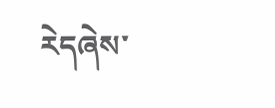རེདཞེས་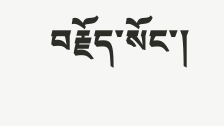བརྗོད་སོང་།